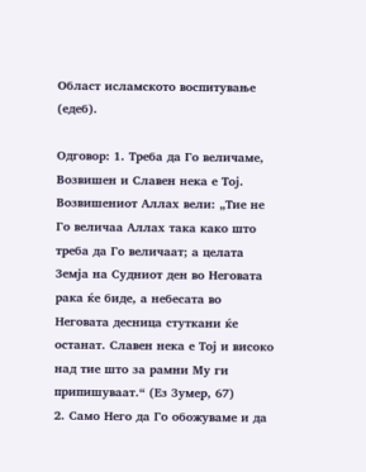Област исламското воспитување (едеб).

Одговор: 1. Треба да Го величаме, Возвишен и Славен нека е Тој. Возвишениот Аллах вели: „Тие не Го величаа Аллах така како што треба да Го величаат; а целата Земја на Судниот ден во Неговата рака ќе биде, а небесата во Неговата десница стуткани ќе останат. Славен нека е Тој и високо над тие што за рамни Му ги припишуваат.“ (Ез Зумер, 67)
2. Само Него да Го обожуваме и да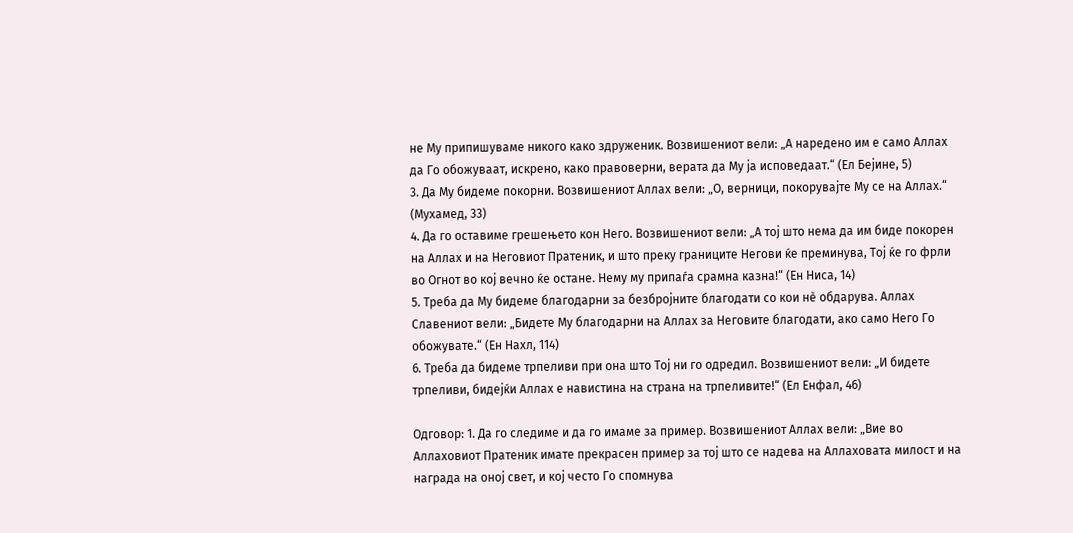не Му припишуваме никого како здруженик. Возвишениот вели: „А наредено им е само Аллах да Го обожуваат, искрено, како правоверни, верата да Му ја исповедаат.“ (Ел Бејине, 5)
3. Да Му бидеме покорни. Возвишениот Аллах вели: „О, верници, покорувајте Му се на Аллах.“ (Мухамед, 33)
4. Да го оставиме грешењето кон Него. Возвишениот вели: „А тој што нема да им биде покорен на Аллах и на Неговиот Пратеник, и што преку границите Негови ќе преминува, Тој ќе го фрли во Огнот во кој вечно ќе остане. Нему му припаѓа срамна казна!“ (Ен Ниса, 14)
5. Треба да Му бидеме благодарни за безбројните благодати со кои нѐ обдарува. Аллах Славениот вели: „Бидете Му благодарни на Аллах за Неговите благодати, ако само Него Го обожувате.“ (Ен Нахл, 114)
6. Треба да бидеме трпеливи при она што Тој ни го одредил. Возвишениот вели: „И бидете трпеливи, бидејќи Аллах е навистина на страна на трпеливите!“ (Ел Енфал, 46)

Одговор: 1. Да го следиме и да го имаме за пример. Возвишениот Аллах вели: „Вие во Аллаховиот Пратеник имате прекрасен пример за тој што се надева на Аллаховата милост и на награда на оној свет, и кој често Го спомнува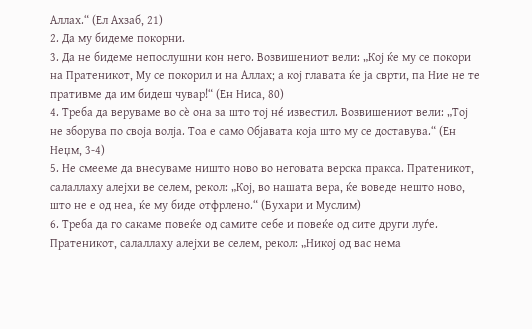Аллах.“ (Ел Ахзаб, 21)
2. Да му бидеме покорни.
3. Да не бидеме непослушни кон него. Возвишениот вели: „Кој ќе му се покори на Пратеникот, Му се покорил и на Аллах; а кој главата ќе ја сврти, па Ние не те пративме да им бидеш чувар!“ (Ен Ниса, 80)
4. Треба да веруваме во сѐ она за што тој нé известил. Возвишениот вели: „Тој не зборува по своја волја. Тоа е само Објавата која што му се доставува.“ (Ен Неџм, 3-4)
5. Не смееме да внесуваме ништо ново во неговата верска пракса. Пратеникот, салаллаху алејхи ве селем, рекол: „Кој, во нашата вера, ќе воведе нешто ново, што не е од неа, ќе му биде отфрлено.“ (Бухари и Муслим)
6. Треба да го сакаме повеќе од самите себе и повеќе од сите други луѓе. Пратеникот, салаллаху алејхи ве селем, рекол: „Никој од вас нема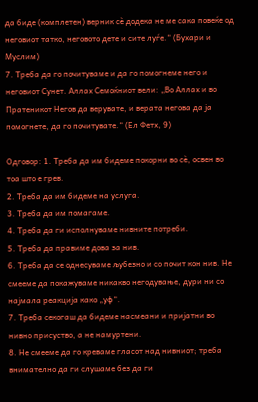да биде (комплетен) верник сè додека не ме сака повеќе од неговиот татко, неговото дете и сите луѓе.“ (Бухари и Муслим)
7. Треба да го почитуваме и да го помогнеме него и неговиот Сунет. Аллах Семоќниот вели: „Во Аллах и во Пратеникот Негов да верувате, и верата негова да ја помогнете, да го почитувате.“ (Ел Фетх, 9)

Одговор: 1. Треба да им бидеме покорни во сè, освен во тоа што е грев.
2. Треба да им бидеме на услуга.
3. Треба да им помагаме.
4. Треба да ги исполнуваме нивните потреби.
5. Треба да правиме дова за нив.
6. Треба да се однесуваме љубезно и со почит кон нив. Не смееме да покажуваме никакво негодување, дури ни со најмала реакција како „уф“.
7. Треба секогаш да бидеме насмеани и пријатни во нивно присуство, а не намуртени.
8. Не смееме да го креваме гласот над нивниот; треба внимателно да ги слушаме без да ги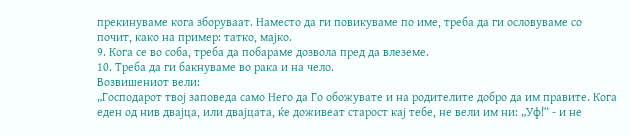прекинуваме кога зборуваат. Наместо да ги повикуваме по име, треба да ги ословуваме со почит, како на пример: татко, мајко.
9. Кога се во соба, треба да побараме дозвола пред да влеземе.
10. Треба да ги бакнуваме во рака и на чело.
Возвишениот вели:
„Господарот твој заповеда само Него да Го обожувате и на родителите добро да им правите. Кога еден од нив двајца, или двајцата, ќе доживеат старост кај тебе, не вели им ни: „Уф!“ - и не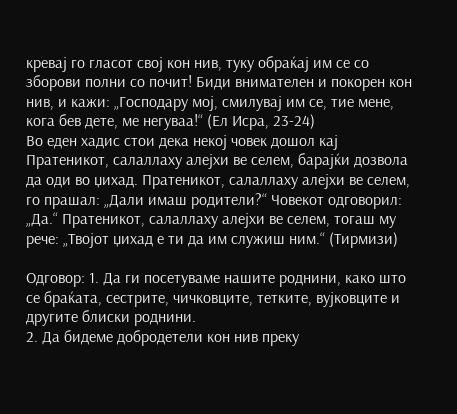кревај го гласот свој кон нив, туку обраќај им се со зборови полни со почит! Биди внимателен и покорен кон нив, и кажи: „Господару мој, смилувај им се, тие мене, кога бев дете, ме негуваа!“ (Ел Исра, 23-24)
Во еден хадис стои дека некој човек дошол кај Пратеникот, салаллаху алејхи ве селем, барајќи дозвола да оди во џихад. Пратеникот, салаллаху алејхи ве селем, го прашал: „Дали имаш родители?“ Човекот одговорил: „Да.“ Пратеникот, салаллаху алејхи ве селем, тогаш му рече: „Твојот џихад е ти да им служиш ним.“ (Тирмизи)

Одговор: 1. Да ги посетуваме нашите роднини, како што се браќата, сестрите, чичковците, тетките, вујковците и другите блиски роднини.
2. Да бидеме добродетели кон нив преку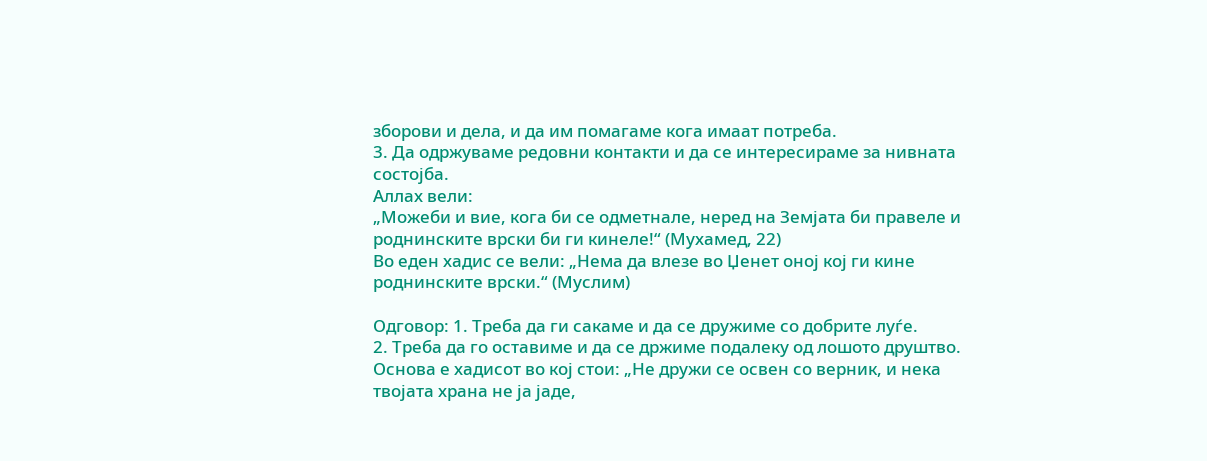зборови и дела, и да им помагаме кога имаат потреба.
3. Да одржуваме редовни контакти и да се интересираме за нивната состојба.
Аллах вели:
„Можеби и вие, кога би се одметнале, неред на Земјата би правеле и роднинските врски би ги кинеле!“ (Мухамед, 22)
Во еден хадис се вели: „Нема да влезе во Џенет оној кој ги кине роднинските врски.“ (Муслим)

Одговор: 1. Треба да ги сакаме и да се дружиме со добрите луѓе.
2. Треба да го оставиме и да се држиме подалеку од лошото друштво. Основа е хадисот во кој стои: „Не дружи се освен со верник, и нека твојата храна не ја јаде,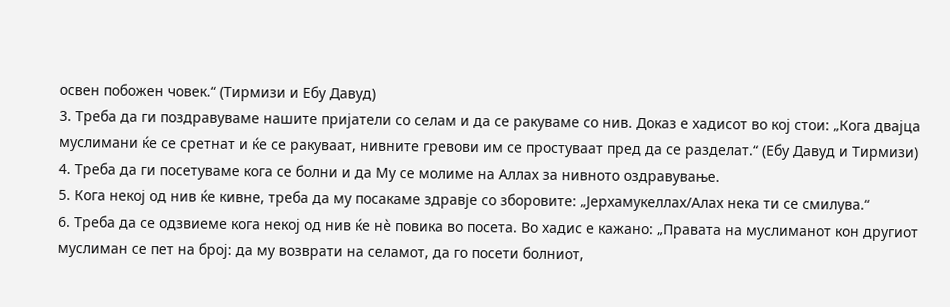освен побожен човек.“ (Тирмизи и Ебу Давуд)
3. Треба да ги поздравуваме нашите пријатели со селам и да се ракуваме со нив. Доказ е хадисот во кој стои: „Кога двајца муслимани ќе се сретнат и ќе се ракуваат, нивните гревови им се простуваат пред да се разделат.“ (Ебу Давуд и Тирмизи)
4. Треба да ги посетуваме кога се болни и да Му се молиме на Аллах за нивното оздравување.
5. Кога некој од нив ќе кивне, треба да му посакаме здравје со зборовите: „Јерхамукеллах/Алах нека ти се смилува.“
6. Треба да се одзвиеме кога некој од нив ќе нè повика во посета. Во хадис е кажано: „Правата на муслиманот кон другиот муслиман се пет на број: да му возврати на селамот, да го посети болниот,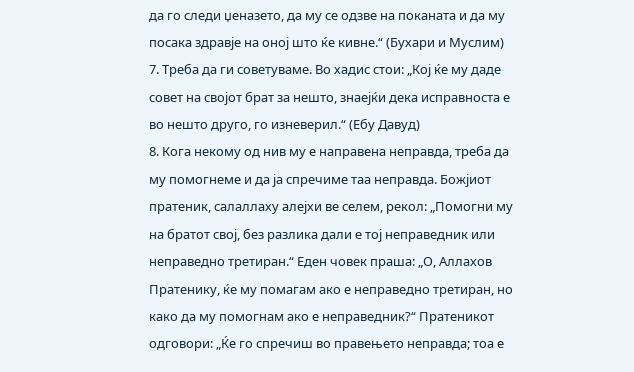да го следи џеназето, да му се одзве на поканата и да му посака здравје на оној што ќе кивне.“ (Бухари и Муслим)
7. Треба да ги советуваме. Во хадис стои: „Кој ќе му даде совет на својот брат за нешто, знаејќи дека исправноста е во нешто друго, го изневерил.“ (Ебу Давуд)
8. Кога некому од нив му е направена неправда, треба да му помогнеме и да ја спречиме таа неправда. Божјиот пратеник, салаллаху алејхи ве селем, рекол: „Помогни му на братот свој, без разлика дали е тој неправедник или неправедно третиран.“ Еден човек праша: „О, Аллахов Пратенику, ќе му помагам ако е неправедно третиран, но како да му помогнам ако е неправедник?“ Пратеникот одговори: „Ќе го спречиш во правењето неправда; тоа е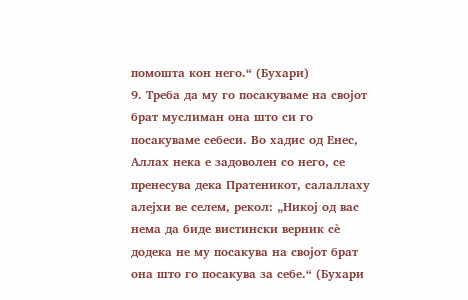помошта кон него.“ (Бухари)
9. Треба да му го посакуваме на својот брат муслиман она што си го посакуваме себеси. Во хадис од Енес, Аллах нека е задоволен со него, се пренесува дека Пратеникот, салаллаху алејхи ве селем, рекол: „Никој од вас нема да биде вистински верник сè додека не му посакува на својот брат она што го посакува за себе.“ (Бухари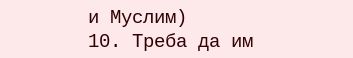и Муслим)
10. Треба да им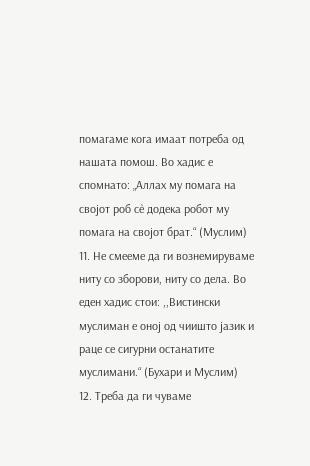помагаме кога имаат потреба од нашата помош. Во хадис е спомнато: „Аллах му помага на својот роб сѐ додека робот му помага на својот брат.“ (Муслим)
11. Не смееме да ги вознемируваме ниту со зборови, ниту со дела. Во еден хадис стои: ,,Вистински муслиман е оној од чиишто јазик и раце се сигурни останатите муслимани.“ (Бухари и Муслим)
12. Треба да ги чуваме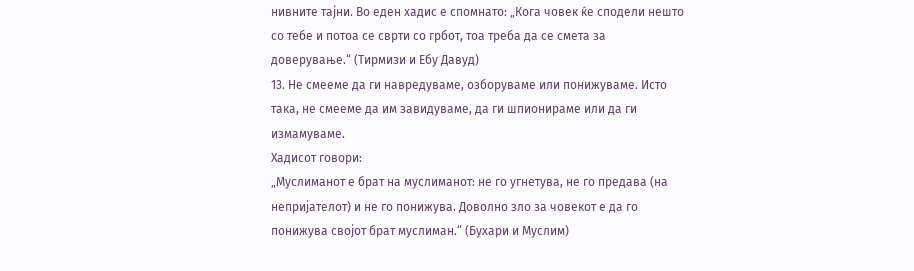нивните тајни. Во еден хадис е спомнато: „Кога човек ќе сподели нешто со тебе и потоа се сврти со грбот, тоа треба да се смета за доверување.“ (Тирмизи и Ебу Давуд)
13. Не смееме да ги навредуваме, озборуваме или понижуваме. Исто така, не смееме да им завидуваме, да ги шпионираме или да ги измамуваме.
Хадисот говори:
„Муслиманот е брат на муслиманот: не го угнетува, не го предава (на непријателот) и не го понижува. Доволно зло за човекот е да го понижува својот брат муслиман.“ (Бухари и Муслим)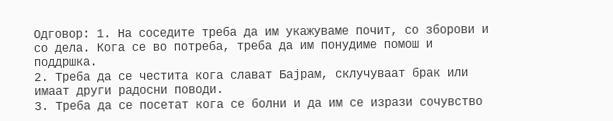Одговор: 1. На соседите треба да им укажуваме почит, со зборови и со дела. Кога се во потреба, треба да им понудиме помош и поддршка.
2. Треба да се честита кога слават Бајрам, склучуваат брак или имаат други радосни поводи.
3. Треба да се посетат кога се болни и да им се изрази сочувство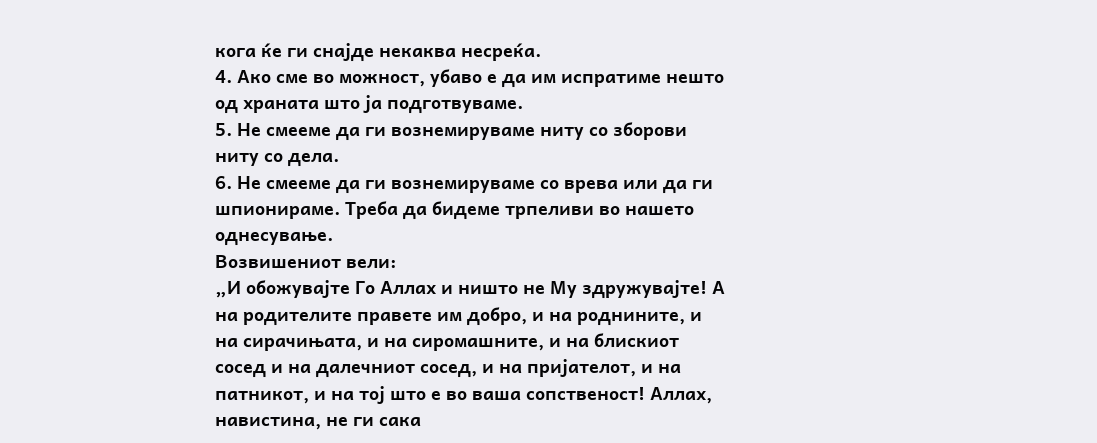кога ќе ги снајде некаква несреќа.
4. Ако сме во можност, убаво е да им испратиме нешто од храната што ја подготвуваме.
5. Не смееме да ги вознемируваме ниту со зборови ниту со дела.
6. Не смееме да ги вознемируваме со врева или да ги шпионираме. Треба да бидеме трпеливи во нашето однесување.
Возвишениот вели:
„И обожувајте Го Аллах и ништо не Му здружувајте! А на родителите правете им добро, и на роднините, и на сирачињата, и на сиромашните, и на блискиот сосед и на далечниот сосед, и на пријателот, и на патникот, и на тој што е во ваша сопственост! Аллах, навистина, не ги сака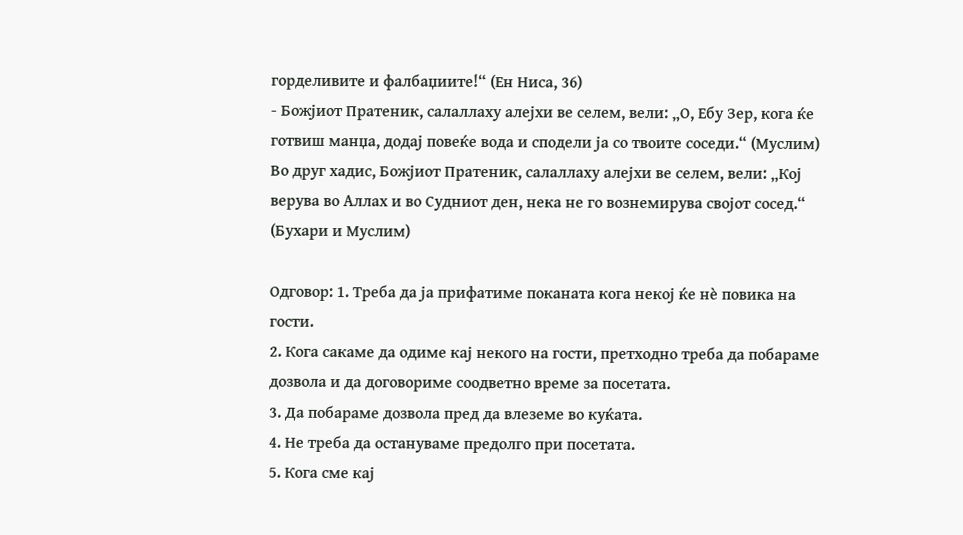горделивите и фалбаџиите!“ (Ен Ниса, 36)
- Божјиот Пратеник, салаллаху алејхи ве селем, вели: „О, Ебу Зер, кога ќе готвиш манџа, додај повеќе вода и сподели ја со твоите соседи.“ (Муслим)
Во друг хадис, Божјиот Пратеник, салаллаху алејхи ве селем, вели: „Кој верува во Аллах и во Судниот ден, нека не го вознемирува својот сосед.“ (Бухари и Муслим)

Одговор: 1. Треба да ја прифатиме поканата кога некој ќе нѐ повика на гости.
2. Кога сакаме да одиме кај некого на гости, претходно треба да побараме дозвола и да договориме соодветно време за посетата.
3. Да побараме дозвола пред да влеземе во куќата.
4. Не треба да остануваме предолго при посетата.
5. Кога сме кај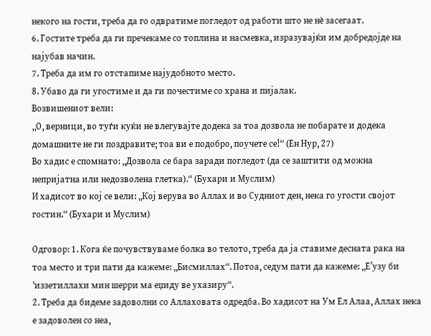некого на гости, треба да го одвратиме погледот од работи што не нè засегаат.
6. Гостите треба да ги пречекаме со топлина и насмевка, изразувајќи им добредојде на најубав начин.
7. Треба да им го отстапиме најудобното место.
8. Убаво да ги угостиме и да ги почестиме со храна и пијалак.
Возвишениот вели:
„О, верници, во туѓи куќи не влегувајте додека за тоа дозвола не побарате и додека домашните не ги поздравите; тоа ви е подобро, поучете се!“ (Ен Нур, 27)
Во хадис е спомнато: „Дозвола се бара заради погледот (да се заштити од можна непријатна или недозволена глетка).“ (Бухари и Муслим)
И хадисот во кој се вели: „Кој верува во Аллах и во Судниот ден, нека го угости својот гостин.“ (Бухари и Муслим)

Одговор: 1. Кога ќе почувствуваме болка во телото, треба да ја ставиме десната рака на тоа место и три пати да кажеме: „Бисмиллах“. Потоа, седум пати да кажеме: „Е’узу би 'иззетиллахи мин шерри ма еџиду ве ухазиру“.
2. Треба да бидеме задоволни со Аллаховата одредба. Во хадисот на Ум Ел Алаа, Аллах нека е задоволен со неа,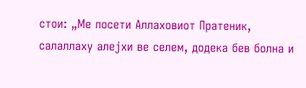стои: „Ме посети Аллаховиот Пратеник, салаллаху алејхи ве селем, додека бев болна и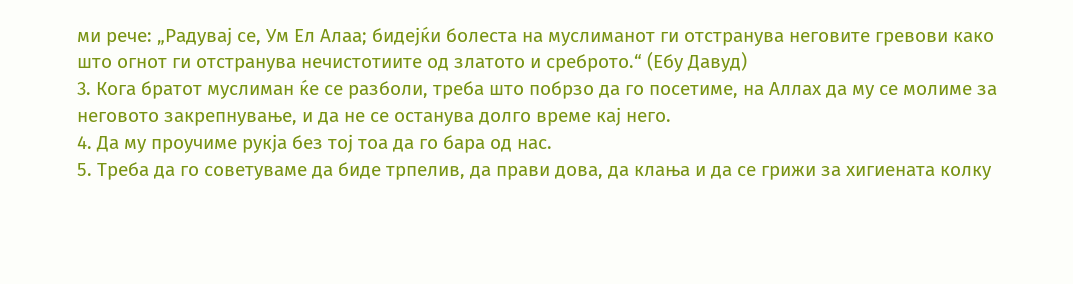ми рече: „Радувај се, Ум Ел Алаа; бидејќи болеста на муслиманот ги отстранува неговите гревови како што огнот ги отстранува нечистотиите од златото и среброто.“ (Ебу Давуд)
3. Кога братот муслиман ќе се разболи, треба што побрзо да го посетиме, на Аллах да му се молиме за неговото закрепнување, и да не се останува долго време кај него.
4. Да му проучиме рукја без тој тоа да го бара од нас.
5. Треба да го советуваме да биде трпелив, да прави дова, да клања и да се грижи за хигиената колку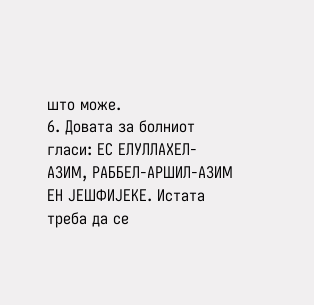што може.
6. Довата за болниот гласи: ЕС ЕЛУЛЛАХЕЛ-АЗИМ, РАББЕЛ-АРШИЛ-АЗИМ ЕН ЈЕШФИЈЕКЕ. Истата треба да се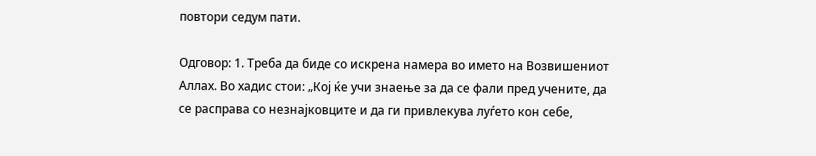повтори седум пати.

Одговор: 1. Треба да биде со искрена намера во името на Возвишениот Аллах. Во хадис стои: „Кој ќе учи знаење за да се фали пред учените, да се расправа со незнајковците и да ги привлекува луѓето кон себе,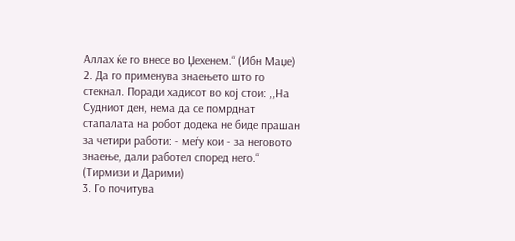Аллах ќе го внесе во Џехенем.“ (Ибн Маџе)
2. Да го применува знаењето што го стекнал. Поради хадисот во кој стои: ,,На Судниот ден, нема да се помрднат стапалата на робот додека не биде прашан за четири работи: - меѓу кои - за неговото знаење, дали работел според него.“ (Тирмизи и Дарими)
3. Го почитува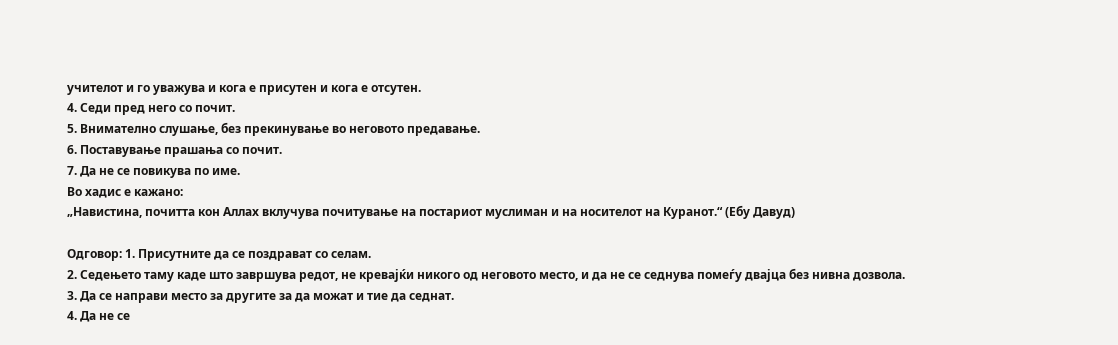учителот и го уважува и кога е присутен и кога е отсутен.
4. Седи пред него со почит.
5. Внимателно слушање, без прекинување во неговото предавање.
6. Поставување прашања со почит.
7. Да не се повикува по име.
Во хадис е кажано:
„Навистина, почитта кон Аллах вклучува почитување на постариот муслиман и на носителот на Куранот.“ (Ебу Давуд)

Одговор: 1. Присутните да се поздрават со селам.
2. Седењето таму каде што завршува редот, не кревајќи никого од неговото место, и да не се седнува помеѓу двајца без нивна дозвола.
3. Да се направи место за другите за да можат и тие да седнат.
4. Да не се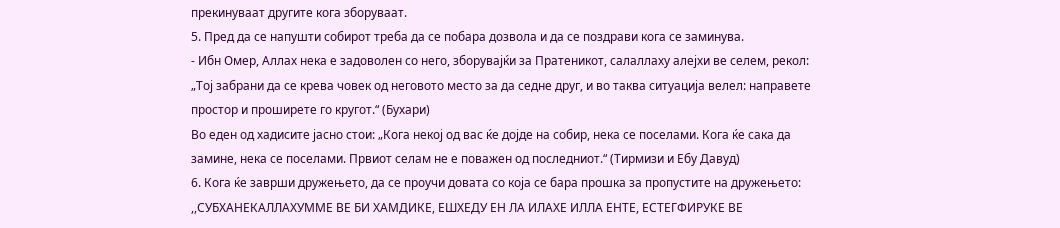прекинуваат другите кога зборуваат.
5. Пред да се напушти собирот треба да се побара дозвола и да се поздрави кога се заминува.
- Ибн Омер, Аллах нека е задоволен со него, зборувајќи за Пратеникот, салаллаху алејхи ве селем, рекол: „Тој забрани да се крева човек од неговото место за да седне друг, и во таква ситуација велел: направете простор и проширете го кругот.“ (Бухари)
Во еден од хадисите јасно стои: „Кога некој од вас ќе дојде на собир, нека се поселами. Кога ќе сака да замине, нека се поселами. Првиот селам не е поважен од последниот.“ (Тирмизи и Ебу Давуд)
6. Кога ќе заврши дружењето, да се проучи довата со која се бара прошка за пропустите на дружењето: ,,СУБХАНЕКАЛЛАХУММЕ ВЕ БИ ХАМДИКЕ, ЕШХЕДУ ЕН ЛА ИЛАХЕ ИЛЛА ЕНТЕ, ЕСТЕГФИРУКЕ ВЕ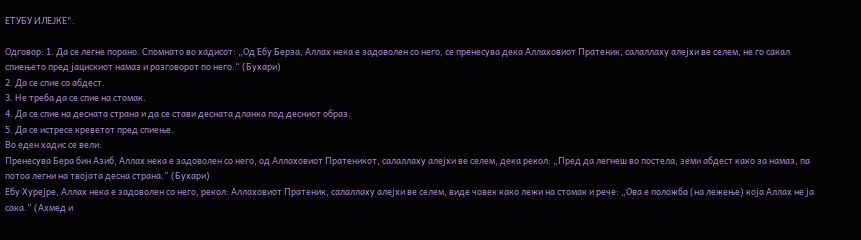ЕТУБУ ИЛЕЈКЕ".

Одговор: 1. Да се легне порано. Спомнато во хадисот: „Од Ебу Берза, Аллах нека е задоволен со него, се пренесува дека Аллаховиот Пратеник, салаллаху алејхи ве селем, не го сакал спиењето пред јацискиот намаз и разговорот по него.“ (Бухари)
2. Да се спие со абдест.
3. Не треба да се спие на стомак.
4. Да се спие на десната страна и да се стави десната дланка под десниот образ.
5. Да се истресе креветот пред спиење.
Во еден хадис се вели:
Пренесува Бера бин Азиб, Аллах нека е задоволен со него, од Аллаховиот Пратеникот, салаллаху алејхи ве селем, дека рекол: „Пред да легнеш во постела, земи абдест како за намаз, па потоа легни на твојата десна страна.“ (Бухари)
Ебу Хурејре, Аллах нека е задоволен со него, рекол: Аллаховиот Пратеник, салаллаху алејхи ве селем, виде човек како лежи на стомак и рече: „Ова е положба (на лежење) која Аллах не ја сака.“ (Ахмед и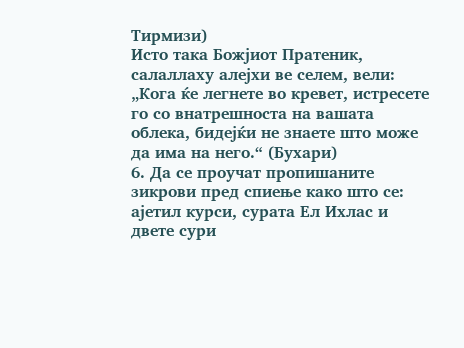Тирмизи)
Исто така Божјиот Пратеник, салаллаху алејхи ве селем, вели: „Кога ќе легнете во кревет, истресете го со внатрешноста на вашата облека, бидејќи не знаете што може да има на него.“ (Бухари)
6. Да се проучат пропишаните зикрови пред спиење како што се: ајетил курси, сурата Ел Ихлас и двете сури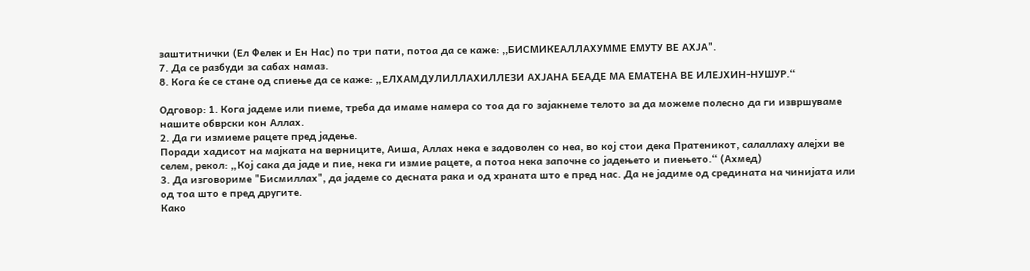заштитнички (Ел Фелек и Ен Нас) по три пати, потоа да се каже: ,,БИСМИКЕАЛЛАХУММЕ ЕМУТУ ВЕ АХЈА".
7. Да се разбуди за сабах намаз.
8. Кога ќе се стане од спиење да се каже: „ЕЛХАМДУЛИЛЛАХИЛЛЕЗИ АХЈАНА БЕАДЕ МА ЕМАТЕНА ВЕ ИЛЕЈХИН-НУШУР.“

Одговор: 1. Кога јадеме или пиеме, треба да имаме намера со тоа да го зајакнеме телото за да можеме полесно да ги извршуваме нашите обврски кон Аллах.
2. Да ги измиеме рацете пред јадење.
Поради хадисот на мајката на верниците, Аиша, Аллах нека е задоволен со неа, во кој стои дека Пратеникот, салаллаху алејхи ве селем, рекол: „Кој сака да јаде и пие, нека ги измие рацете, а потоа нека започне со јадењето и пиењето.“ (Ахмед)
3. Да изговориме "Бисмиллах", да јадеме со десната рака и од храната што е пред нас. Да не јадиме од средината на чинијата или од тоа што е пред другите.
Како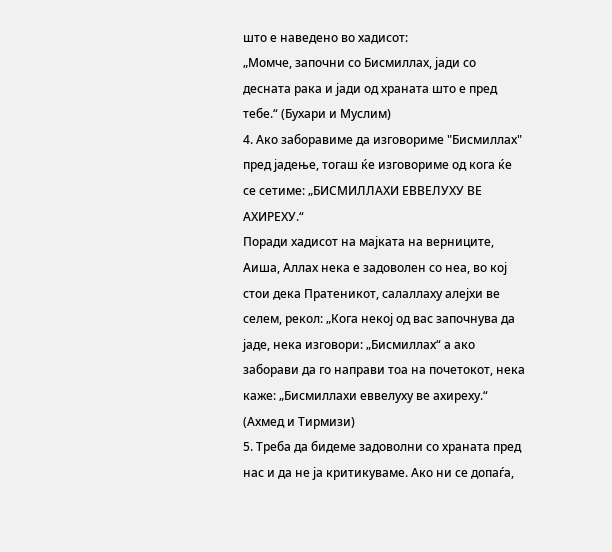што е наведено во хадисот:
„Момче, започни со Бисмиллах, јади со десната рака и јади од храната што е пред тебе.“ (Бухари и Муслим)
4. Ако заборавиме да изговориме "Бисмиллах" пред јадење, тогаш ќе изговориме од кога ќе се сетиме: „БИСМИЛЛАХИ ЕВВЕЛУХУ ВЕ АХИРЕХУ.“
Поради хадисот на мајката на верниците, Аиша, Аллах нека е задоволен со неа, во кој стои дека Пратеникот, салаллаху алејхи ве селем, рекол: „Кога некој од вас започнува да јаде, нека изговори: „Бисмиллах“ а ако заборави да го направи тоа на почетокот, нека каже: „Бисмиллахи еввелуху ве ахиреху.“ (Ахмед и Тирмизи)
5. Треба да бидеме задоволни со храната пред нас и да не ја критикуваме. Ако ни се допаѓа,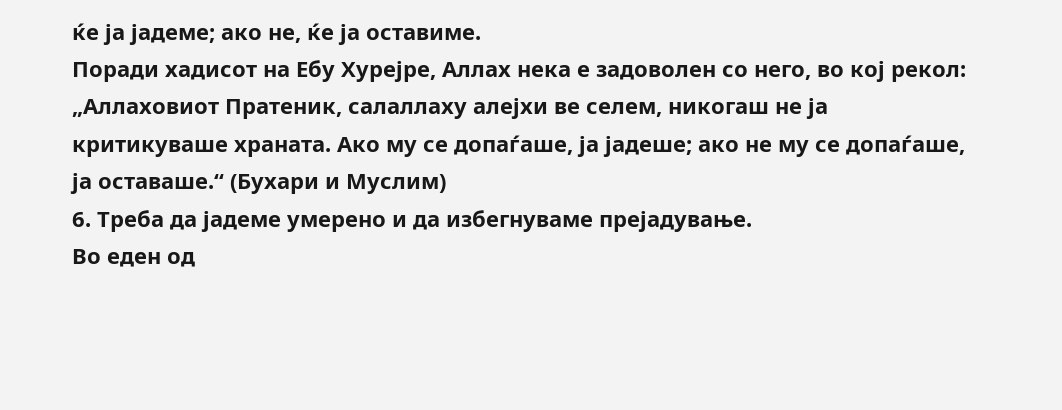ќе ја јадеме; ако не, ќе ја оставиме.
Поради хадисот на Ебу Хурејре, Аллах нека е задоволен со него, во кој рекол: „Аллаховиот Пратеник, салаллаху алејхи ве селем, никогаш не ја критикуваше храната. Ако му се допаѓаше, ја јадеше; ако не му се допаѓаше, ја оставаше.“ (Бухари и Муслим)
6. Треба да јадеме умерено и да избегнуваме прејадување.
Во еден од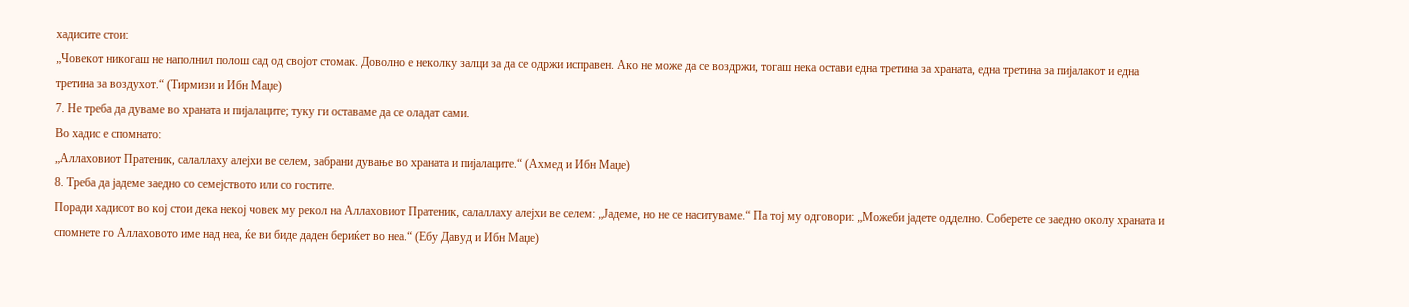хадисите стои:
„Човекот никогаш не наполнил полош сад од својот стомак. Доволно е неколку залци за да се одржи исправен. Ако не може да се воздржи, тогаш нека остави една третина за храната, една третина за пијалакот и една третина за воздухот.“ (Тирмизи и Ибн Маџе)
7. Не треба да дуваме во храната и пијалаците; туку ги оставаме да се оладат сами.
Во хадис е спомнато:
„Аллаховиот Пратеник, салаллаху алејхи ве селем, забрани дување во храната и пијалаците.“ (Ахмед и Ибн Маџе)
8. Треба да јадеме заедно со семејството или со гостите.
Поради хадисот во кој стои дека некој човек му рекол на Аллаховиот Пратеник, салаллаху алејхи ве селем: „Јадеме, но не се наситуваме.“ Па тој му одговори: „Можеби јадете одделно. Соберете се заедно околу храната и спомнете го Аллаховото име над неа, ќе ви биде даден бериќет во неа.“ (Ебу Давуд и Ибн Маџе)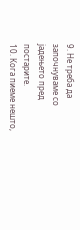9. Не треба да започнуваме со јадењето пред постарите.
10. Кога пиеме нешто,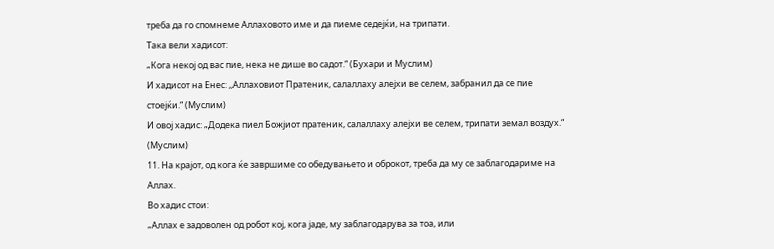треба да го спомнеме Аллаховото име и да пиеме седејќи, на трипати.
Така вели хадисот:
„Кога некој од вас пие, нека не дише во садот.“ (Бухари и Муслим)
И хадисот на Енес: ,,Аллаховиот Пратеник, салаллаху алејхи ве селем, забранил да се пие стоејќи.“ (Муслим)
И овој хадис: „Додека пиел Божјиот пратеник, салаллаху алејхи ве селем, трипати земал воздух.“ (Муслим)
11. На крајот, од кога ќе завршиме со обедувањето и оброкот, треба да му се заблагодариме на Аллах.
Во хадис стои:
„Аллах е задоволен од робот кој, кога јаде, му заблагодарува за тоа, или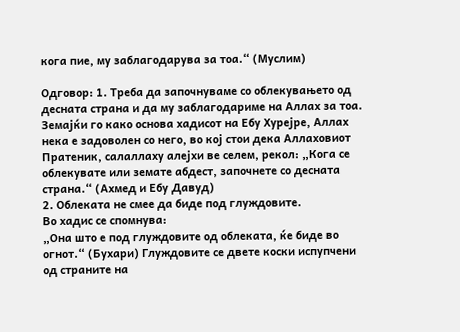кога пие, му заблагодарува за тоа.“ (Муслим)

Одговор: 1. Треба да започнуваме со облекувањето од десната страна и да му заблагодариме на Аллах за тоа.
Земајќи го како основа хадисот на Ебу Хурејре, Аллах нека е задоволен со него, во кој стои дека Аллаховиот Пратеник, салаллаху алејхи ве селем, рекол: „Кога се облекувате или земате абдест, започнете со десната страна.“ (Ахмед и Ебу Давуд)
2. Облеката не смее да биде под глуждовите.
Во хадис се спомнува:
„Она што е под глуждовите од облеката, ќе биде во огнот.“ (Бухари) Глуждовите се двете коски испупчени од страните на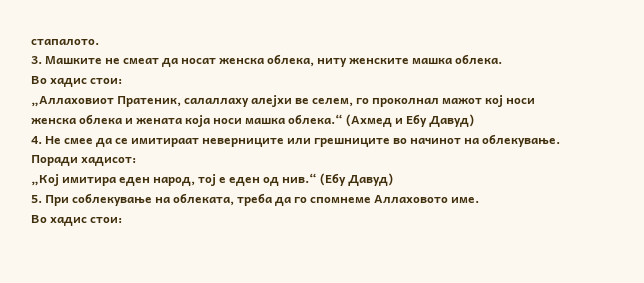стапалото.
3. Машките не смеат да носат женска облека, ниту женските машка облека.
Во хадис стои:
„Аллаховиот Пратеник, салаллаху алејхи ве селем, го проколнал мажот кој носи женска облека и жената која носи машка облека.“ (Ахмед и Ебу Давуд)
4. Не смее да се имитираат неверниците или грешниците во начинот на облекување.
Поради хадисот:
„Кој имитира еден народ, тој е еден од нив.“ (Ебу Давуд)
5. При соблекување на облеката, треба да го спомнеме Аллаховото име.
Во хадис стои: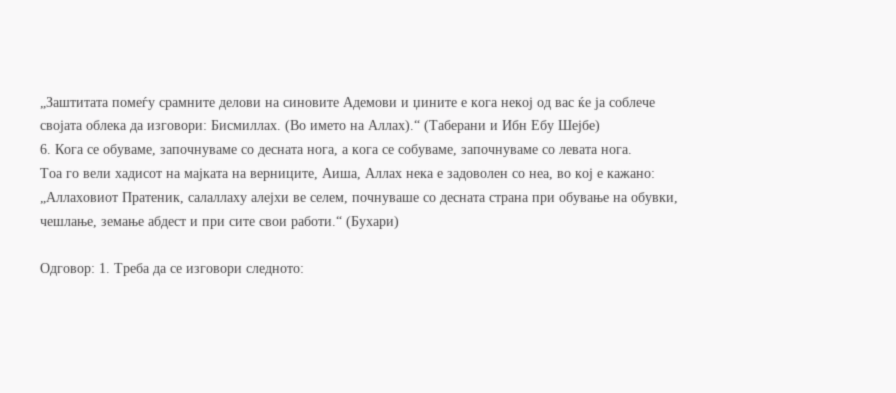„Заштитата помеѓу срамните делови на синовите Адемови и џините е кога некој од вас ќе ја соблече својата облека да изговори: Бисмиллах. (Во името на Аллах).“ (Таберани и Ибн Ебу Шејбе)
6. Кога се обуваме, започнуваме со десната нога, а кога се собуваме, започнуваме со левата нога.
Тоа го вели хадисот на мајката на верниците, Аиша, Аллах нека е задоволен со неа, во кој е кажано: „Аллаховиот Пратеник, салаллаху алејхи ве селем, почнуваше со десната страна при обување на обувки, чешлање, земање абдест и при сите свои работи.“ (Бухари)

Одговор: 1. Треба да се изговори следното: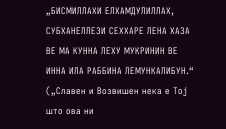„БИСМИЛЛАХИ ЕЛХАМДУЛИЛЛАХ, СУБХАНЕЛЛЕЗИ СЕХХАРЕ ЛЕНА ХАЗА ВЕ МА КУННА ЛЕХУ МУКРИНИН ВЕ ИННА ИЛА РАББИНА ЛЕМУНКАЛИБУН.“
(„Славен и Возвишен нека е Тој што ова ни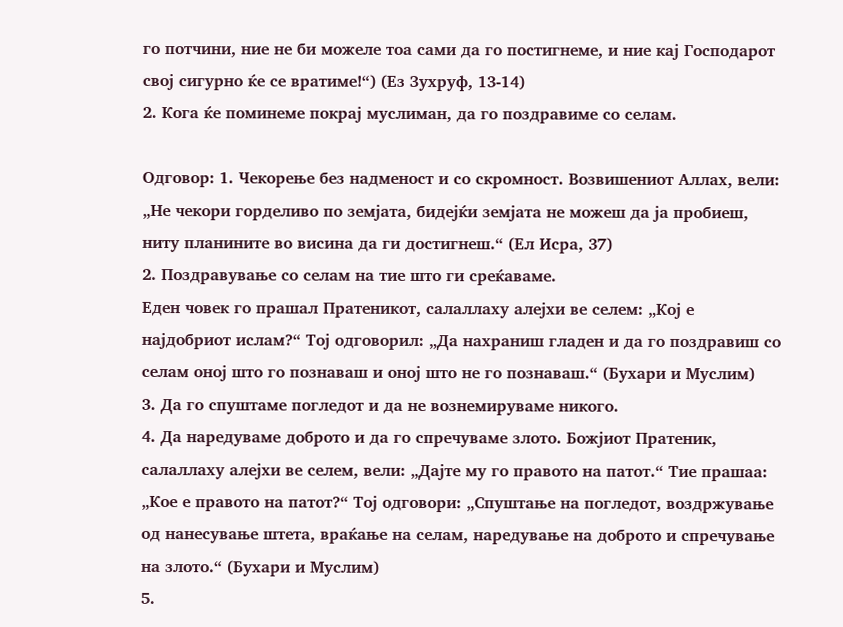го потчини, ние не би можеле тоа сами да го постигнеме, и ние кај Господарот свој сигурно ќе се вратиме!“) (Ез Зухруф, 13-14)
2. Кога ќе поминеме покрај муслиман, да го поздравиме со селам.

Одговор: 1. Чекорење без надменост и со скромност. Возвишениот Аллах, вели: „Не чекори горделиво по земјата, бидејќи земјата не можеш да ја пробиеш, ниту планините во висина да ги достигнеш.“ (Ел Исра, 37)
2. Поздравување со селам на тие што ги среќаваме.
Еден човек го прашал Пратеникот, салаллаху алејхи ве селем: „Кој е најдобриот ислам?“ Тој одговорил: „Да нахраниш гладен и да го поздравиш со селам оној што го познаваш и оној што не го познаваш.“ (Бухари и Муслим)
3. Да го спуштаме погледот и да не вознемируваме никого.
4. Да наредуваме доброто и да го спречуваме злото. Божјиот Пратеник, салаллаху алејхи ве селем, вели: „Дајте му го правото на патот.“ Тие прашаа: „Кое е правото на патот?“ Тој одговори: „Спуштање на погледот, воздржување од нанесување штета, враќање на селам, наредување на доброто и спречување на злото.“ (Бухари и Муслим)
5.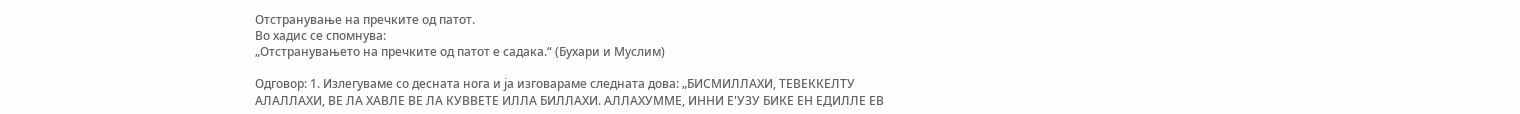Отстранување на пречките од патот.
Во хадис се спомнува:
„Отстранувањето на пречките од патот е садака.“ (Бухари и Муслим)

Одговор: 1. Излегуваме со десната нога и ја изговараме следната дова: „БИСМИЛЛАХИ, ТЕВЕККЕЛТУ АЛАЛЛАХИ, ВЕ ЛА ХАВЛЕ ВЕ ЛА КУВВЕТЕ ИЛЛА БИЛЛАХИ. АЛЛАХУММЕ, ИННИ Е'УЗУ БИКЕ ЕН ЕДИЛЛЕ ЕВ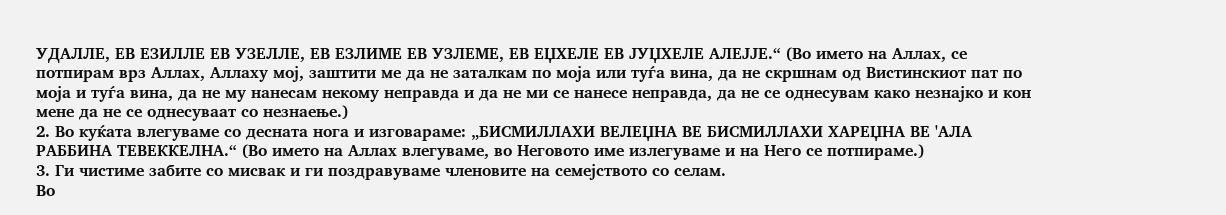УДАЛЛЕ, ЕВ ЕЗИЛЛЕ ЕВ УЗЕЛЛЕ, ЕВ ЕЗЛИМЕ ЕВ УЗЛЕМЕ, ЕВ ЕЏХЕЛЕ ЕВ ЈУЏХЕЛЕ АЛЕЈЈЕ.“ (Во името на Аллах, се потпирам врз Аллах, Аллаху мој, заштити ме да не заталкам по моја или туѓа вина, да не скршнам од Вистинскиот пат по моја и туѓа вина, да не му нанесам некому неправда и да не ми се нанесе неправда, да не се однесувам како незнајко и кон мене да не се однесуваат со незнаење.)
2. Во куќата влегуваме со десната нога и изговараме: „БИСМИЛЛАХИ ВЕЛЕЏНА ВЕ БИСМИЛЛАХИ ХАРЕЏНА ВЕ 'АЛА РАББИНА ТЕВЕККЕЛНА.“ (Во името на Аллах влегуваме, во Неговото име излегуваме и на Него се потпираме.)
3. Ги чистиме забите со мисвак и ги поздравуваме членовите на семејството со селам.
Во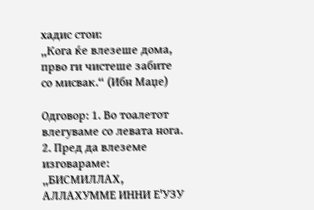хадис стои:
„Кога ќе влезеше дома, прво ги чистеше забите со мисвак.“ (Ибн Маџе)

Одговор: 1. Во тоалетот влегуваме со левата нога.
2. Пред да влеземе изговараме: „БИСМИЛЛАХ, АЛЛАХУММЕ ИННИ Е'УЗУ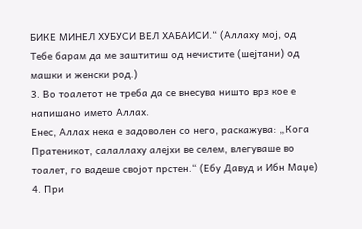БИКЕ МИНЕЛ ХУБУСИ ВЕЛ ХАБАИСИ.“ (Аллаху мој, од Tебе барам да ме заштитиш од нечистите (шејтани) од машки и женски род.)
3. Во тоалетот не треба да се внесува ништо врз кое е напишано името Аллах.
Енес, Аллах нека е задоволен со него, раскажува: „Кога Пратеникот, салаллаху алејхи ве селем, влегуваше во тоалет, го вадеше својот прстен.“ (Ебу Давуд и Ибн Маџе)
4. При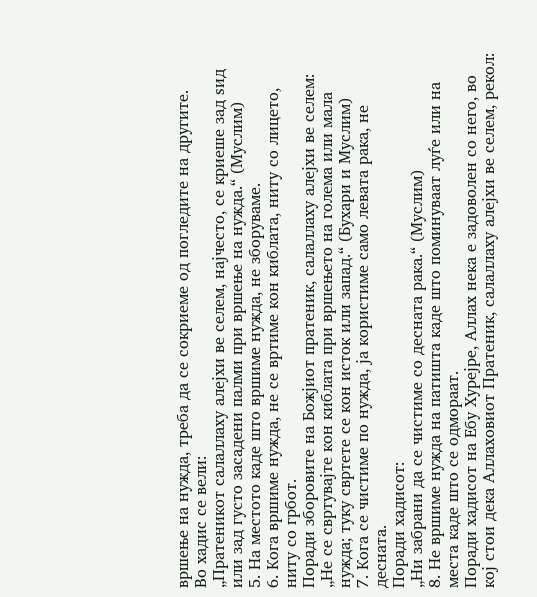вршење на нужда, треба да се сокриеме од погледите на другите.
Во хадис се вели:
„Пратеникот салаллаху алејхи ве селем, најчесто, се криеше зад ѕид или зад густо засадени палми при вршење на нужда.“ (Муслим)
5. На местото каде што вршиме нужда, не зборуваме.
6. Кога вршиме нужда, не се вртиме кон киблата, ниту со лицето, ниту со грбот.
Поради зборовите на Божјиот пратеник, салаллаху алејхи ве селем: „Не се свртувајте кон киблата при вршењето на голема или мала нужда; туку свртете се кон исток или запад.“ (Бухари и Муслим)
7. Кога се чистиме по нужда, ја користиме само левата рака, не десната.
Поради хадисот:
„Ни забрани да се чистиме со десната рака.“ (Муслим)
8. Не вршиме нужда на патишта каде што поминуваат луѓе или на места каде што се одмораат.
Поради хадисот на Ебу Хурејре, Аллах нека е задоволен со него, во кој стои дека Аллаховиот Пратеник, салаллаху алејхи ве селем, рекол: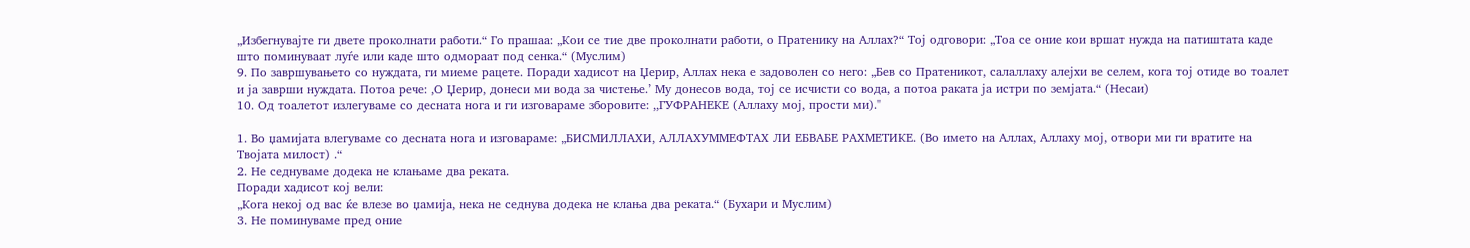„Избегнувајте ги двете проколнати работи.“ Го прашаа: „Кои се тие две проколнати работи, о Пратенику на Аллах?“ Тој одговори: „Тоа се оние кои вршат нужда на патиштата каде што поминуваат луѓе или каде што одмораат под сенка.“ (Муслим)
9. По завршувањето со нуждата, ги миеме рацете. Поради хадисот на Џерир, Аллах нека е задоволен со него: „Бев со Пратеникот, салаллаху алејхи ве селем, кога тој отиде во тоалет и ја заврши нуждата. Потоа рече: ,О Џерир, донеси ми вода за чистење.’ Му донесов вода, тој се исчисти со вода, а потоа раката ја истри по земјата.“ (Несаи)
10. Од тоалетот излегуваме со десната нога и ги изговараме зборовите: ,,ГУФРАНЕКЕ (Аллаху мој, прости ми)."

1. Во џамијата влегуваме со десната нога и изговараме: „БИСМИЛЛАХИ, АЛЛАХУММЕФТАХ ЛИ ЕБВАБЕ РАХМЕТИКЕ. (Во името на Аллах, Аллаху мој, отвори ми ги вратите на Твојата милост) .“
2. Не седнуваме додека не клањаме два реката.
Поради хадисот кој вели:
„Кога некој од вас ќе влезе во џамија, нека не седнува додека не клања два реката.“ (Бухари и Муслим)
3. Не поминуваме пред оние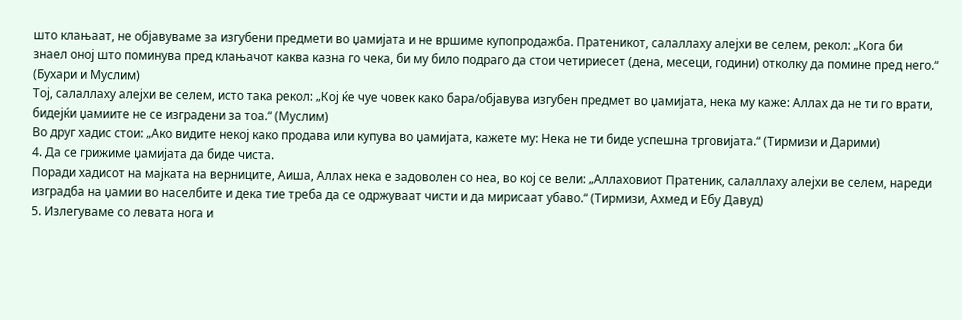што клањаат, не објавуваме за изгубени предмети во џамијата и не вршиме купопродажба. Пратеникот, салаллаху алејхи ве селем, рекол: „Кога би знаел оној што поминува пред клањачот каква казна го чека, би му било подраго да стои четириесет (дена, месеци, години) отколку да помине пред него.“ (Бухари и Муслим)
Тој, салаллаху алејхи ве селем, исто така рекол: „Кој ќе чуе човек како бара/објавува изгубен предмет во џамијата, нека му каже: Аллах да не ти го врати, бидејќи џамиите не се изградени за тоа.“ (Муслим)
Во друг хадис стои: „Ако видите некој како продава или купува во џамијата, кажете му: Нека не ти биде успешна трговијата.“ (Тирмизи и Дарими)
4. Да се грижиме џамијата да биде чиста.
Поради хадисот на мајката на верниците, Аиша, Аллах нека е задоволен со неа, во кој се вели: „Аллаховиот Пратеник, салаллаху алејхи ве селем, нареди изградба на џамии во населбите и дека тие треба да се одржуваат чисти и да мирисаат убаво.“ (Тирмизи, Ахмед и Ебу Давуд)
5. Излегуваме со левата нога и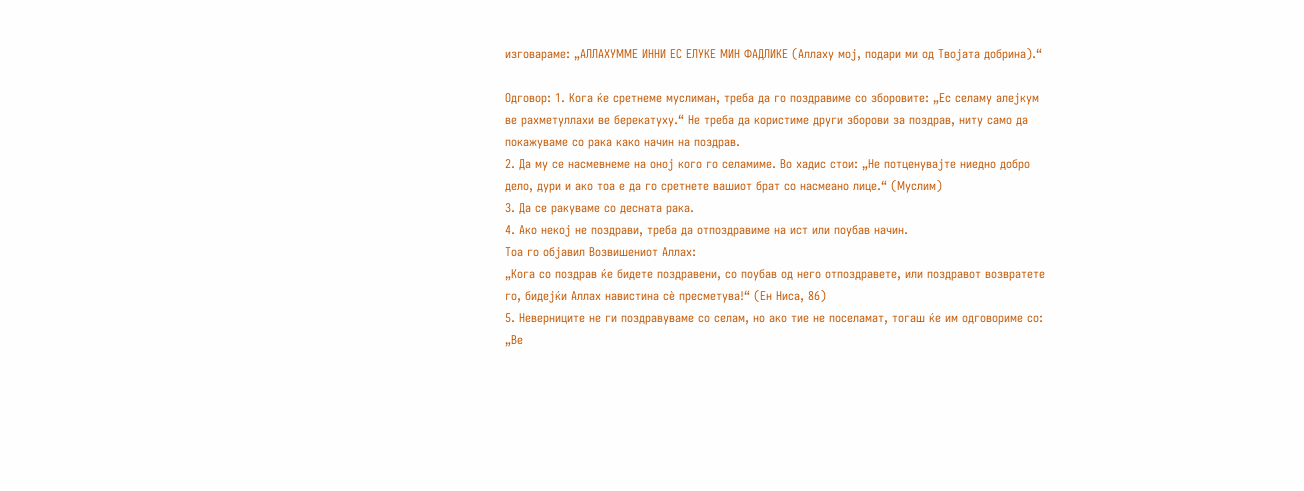изговараме: „АЛЛАХУММЕ ИННИ ЕС ЕЛУКЕ МИН ФАДЛИКЕ (Аллаху мој, подари ми од Твојата добрина).“

Одговор: 1. Кога ќе сретнеме муслиман, треба да го поздравиме со зборовите: „Ес селаму алејкум ве рахметуллахи ве берекатуху.“ Не треба да користиме други зборови за поздрав, ниту само да покажуваме со рака како начин на поздрав.
2. Да му се насмевнеме на оној кого го селамиме. Во хадис стои: „Не потценувајте ниедно добро дело, дури и ако тоа е да го сретнете вашиот брат со насмеано лице.“ (Муслим)
3. Да се ракуваме со десната рака.
4. Ако некој не поздрави, треба да отпоздравиме на ист или поубав начин.
Тоа го објавил Возвишениот Аллах:
„Кога со поздрав ќе бидете поздравени, со поубав од него отпоздравете, или поздравот возвратете го, бидејќи Аллах навистина сè пресметува!“ (Ен Ниса, 86)
5. Неверниците не ги поздравуваме со селам, но ако тие не поселамат, тогаш ќе им одговориме со: „Ве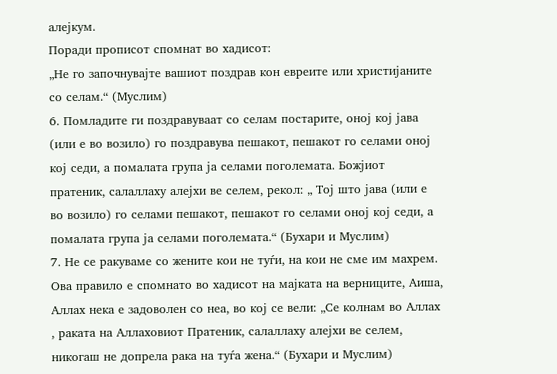алејкум.
Поради прописот спомнат во хадисот:
„Не го започнувајте вашиот поздрав кон евреите или христијаните со селам.“ (Муслим)
6. Помладите ги поздравуваат со селам постарите, оној кој јава (или е во возило) го поздравува пешакот, пешакот го селами оној кој седи, а помалата група ја селами поголемата. Божјиот пратеник, салаллаху алејхи ве селем, рекол: „ Тој што јава (или е во возило) го селами пешакот, пешакот го селами оној кој седи, а помалата група ја селами поголемата.“ (Бухари и Муслим)
7. Не се ракуваме со жените кои не туѓи, на кои не сме им махрем.
Ова правило е спомнато во хадисот на мајката на верниците, Аиша, Аллах нека е задоволен со неа, во кој се вели: „Се колнам во Аллах , раката на Аллаховиот Пратеник, салаллаху алејхи ве селем, никогаш не допрела рака на туѓа жена.“ (Бухари и Муслим)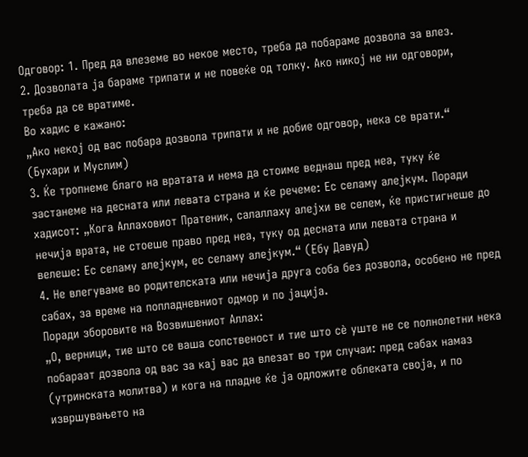Одговор: 1. Пред да влеземе во некое место, треба да побараме дозвола за влез.
2. Дозволата ја бараме трипати и не повеќе од толку. Ако никој не ни одговори, треба да се вратиме.
Во хадис е кажано:
„Ако некој од вас побара дозвола трипати и не добие одговор, нека се врати.“ (Бухари и Муслим)
3. Ќе тропнеме благо на вратата и нема да стоиме веднаш пред неа, туку ќе застанеме на десната или левата страна и ќе речеме: Ес селаму алејкум. Поради хадисот: „Кога Аллаховиот Пратеник, салаллаху алејхи ве селем, ќе пристигнеше до нечија врата, не стоеше право пред неа, туку од десната или левата страна и велеше: Ес селаму алејкум, ес селаму алејкум.“ (Ебу Давуд)
4. Не влегуваме во родителската или нечија друга соба без дозвола, особено не пред сабах, за време на попладневниот одмор и по јација.
Поради зборовите на Возвишениот Аллах:
„О, верници, тие што се ваша сопственост и тие што сè уште не се полнолетни нека побараат дозвола од вас за кај вас да влезат во три случаи: пред сабах намаз (утринската молитва) и кога на пладне ќе ја одложите облеката своја, и по извршувањето на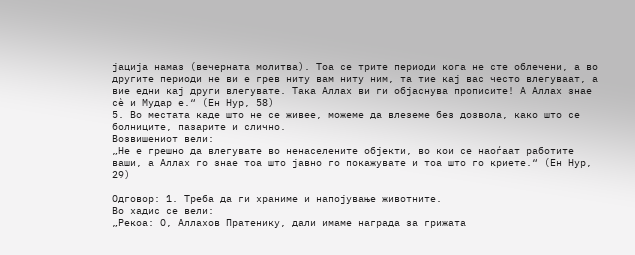јација намаз (вечерната молитва). Тоа се трите периоди кога не сте облечени, а во другите периоди не ви е грев ниту вам ниту ним, та тие кај вас често влегуваат, а вие едни кај други влегувате. Така Аллах ви ги објаснува прописите! А Аллах знае сè и Мудар е.“ (Ен Нур, 58)
5. Во местата каде што не се живее, можеме да влеземе без дозвола, како што се болниците, пазарите и слично.
Возвишениот вели:
„Не е грeшно да влегувате во ненаселените објекти, во кои се наоѓаат работите ваши, а Аллах го знае тоа што јавно го покажувате и тоа што го криете.“ (Ен Нур, 29)

Одговор: 1. Треба да ги храниме и напојување животните.
Во хадис се вели:
„Рекоа: О, Аллахов Пратенику, дали имаме награда за грижата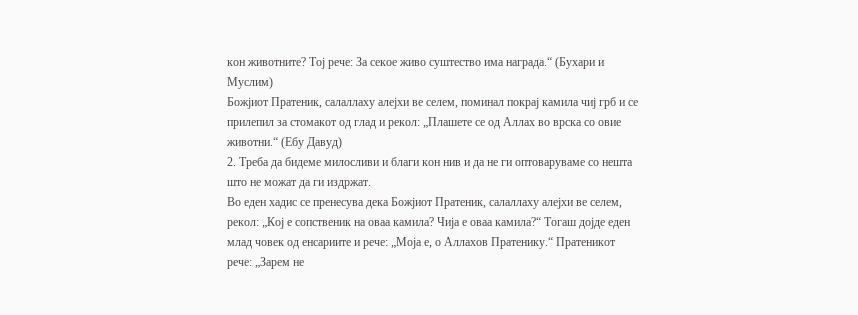кон животните? Тој рече: За секое живо суштество има награда.“ (Бухари и Муслим)
Божјиот Пратеник, салаллаху алејхи ве селем, поминал покрај камила чиј грб и се прилепил за стомакот од глад и рекол: „Плашете се од Аллах во врска со овие животни.“ (Ебу Давуд)
2. Треба да бидеме милосливи и благи кон нив и да не ги оптоваруваме со нешта што не можат да ги издржат.
Во еден хадис се пренесува дека Божјиот Пратеник, салаллаху алејхи ве селем, рекол: „Кој е сопственик на оваа камила? Чија е оваа камила?“ Тогаш дојде еден млад човек од енсариите и рече: „Моја е, о Аллахов Пратенику.“ Пратеникот рече: „Зарем не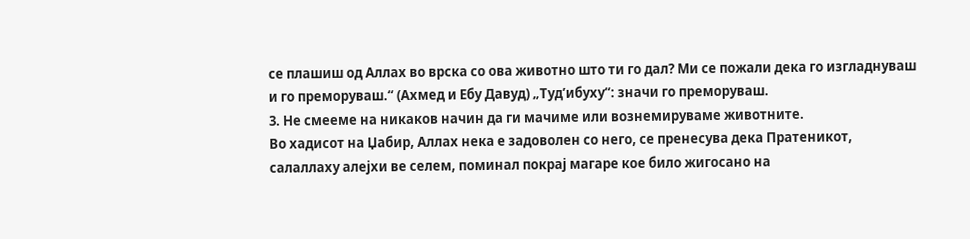се плашиш од Аллах во врска со ова животно што ти го дал? Ми се пожали дека го изгладнуваш и го преморуваш.“ (Ахмед и Ебу Давуд) „Туд’ибуху“: значи го преморуваш.
3. Не смееме на никаков начин да ги мачиме или вознемируваме животните.
Во хадисот на Џабир, Аллах нека е задоволен со него, се пренесува дека Пратеникот, салаллаху алејхи ве селем, поминал покрај магаре кое било жигосано на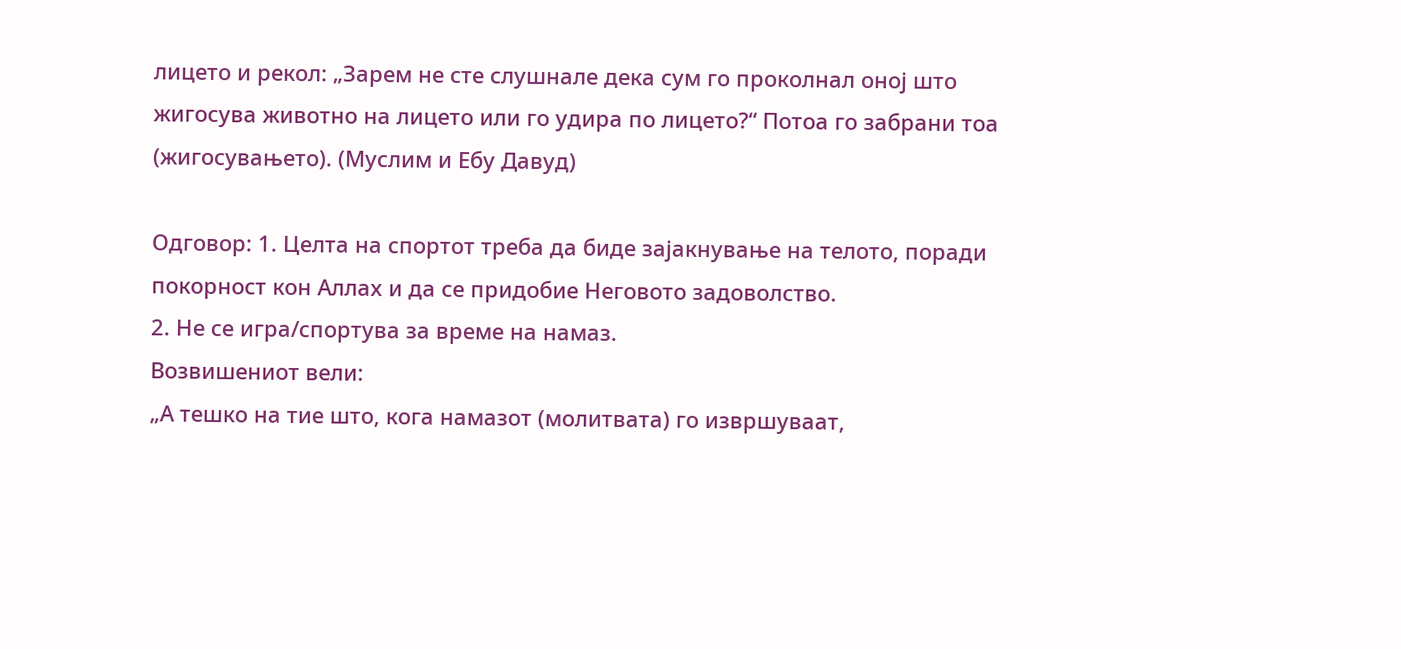лицето и рекол: „Зарем не сте слушнале дека сум го проколнал оној што жигосува животно на лицето или го удира по лицето?“ Потоа го забрани тоа (жигосувањето). (Муслим и Ебу Давуд)

Одговор: 1. Целта на спортот треба да биде зајакнување на телото, поради покорност кон Аллах и да се придобие Неговото задоволство.
2. Не се игра/спортува за време на намаз.
Возвишениот вели:
„А тешко на тие што, кога намазот (молитвата) го извршуваат,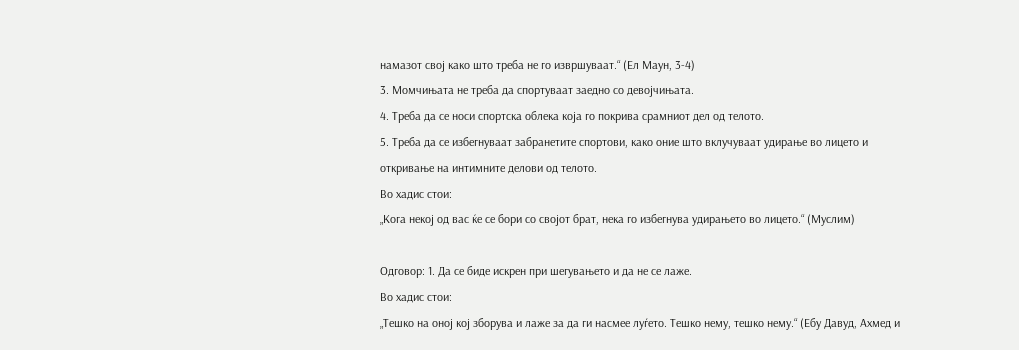намазот свој како што треба не го извршуваат.“ (Ел Маун, 3-4)
3. Момчињата не треба да спортуваат заедно со девојчињата.
4. Треба да се носи спортска облека која го покрива срамниот дел од телото.
5. Треба да се избегнуваат забранетите спортови, како оние што вклучуваат удирање во лицето и откривање на интимните делови од телото.
Во хадис стои:
„Кога некој од вас ќе се бори со својот брат, нека го избегнува удирањето во лицето.“ (Муслим)

Одговор: 1. Да се биде искрен при шегувањето и да не се лаже.
Во хадис стои:
„Тешко на оној кој зборува и лаже за да ги насмее луѓето. Тешко нему, тешко нему.“ (Ебу Давуд, Ахмед и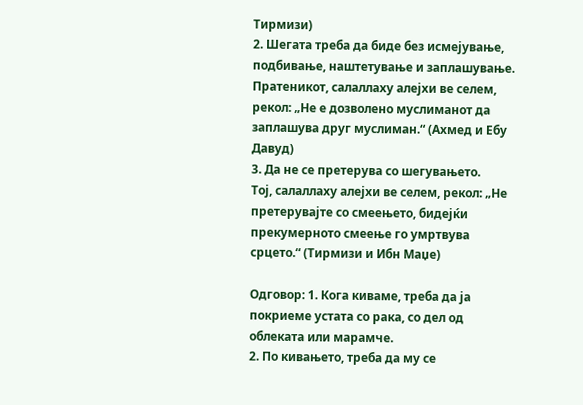Тирмизи)
2. Шегата треба да биде без исмејување, подбивање, наштетување и заплашување.
Пратеникот, салаллаху алејхи ве селем, рекол: „Не е дозволено муслиманот да заплашува друг муслиман.“ (Ахмед и Ебу Давуд)
3. Да не се претерува со шегувањето.
Тој, салаллаху алејхи ве селем, рекол: „Не претерувајте со смеењето, бидејќи прекумерното смеење го умртвува срцето.“ (Тирмизи и Ибн Маџе)

Одговор: 1. Кога киваме, треба да ја покриеме устата со рака, со дел од облеката или марамче.
2. По кивањето, треба да му се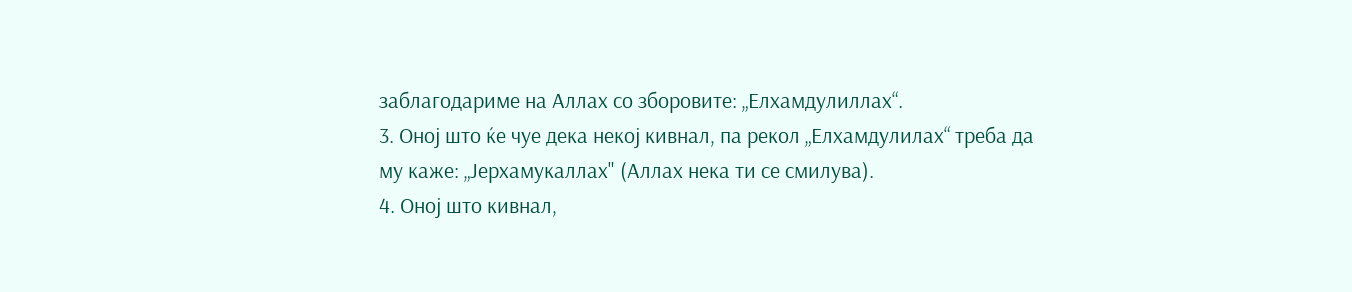заблагодариме на Аллах со зборовите: „Елхамдулиллах“.
3. Оној што ќе чуе дека некој кивнал, па рекол „Елхамдулилах“ треба да му каже: „Јерхамукаллах" (Аллах нека ти се смилува).
4. Оној што кивнал,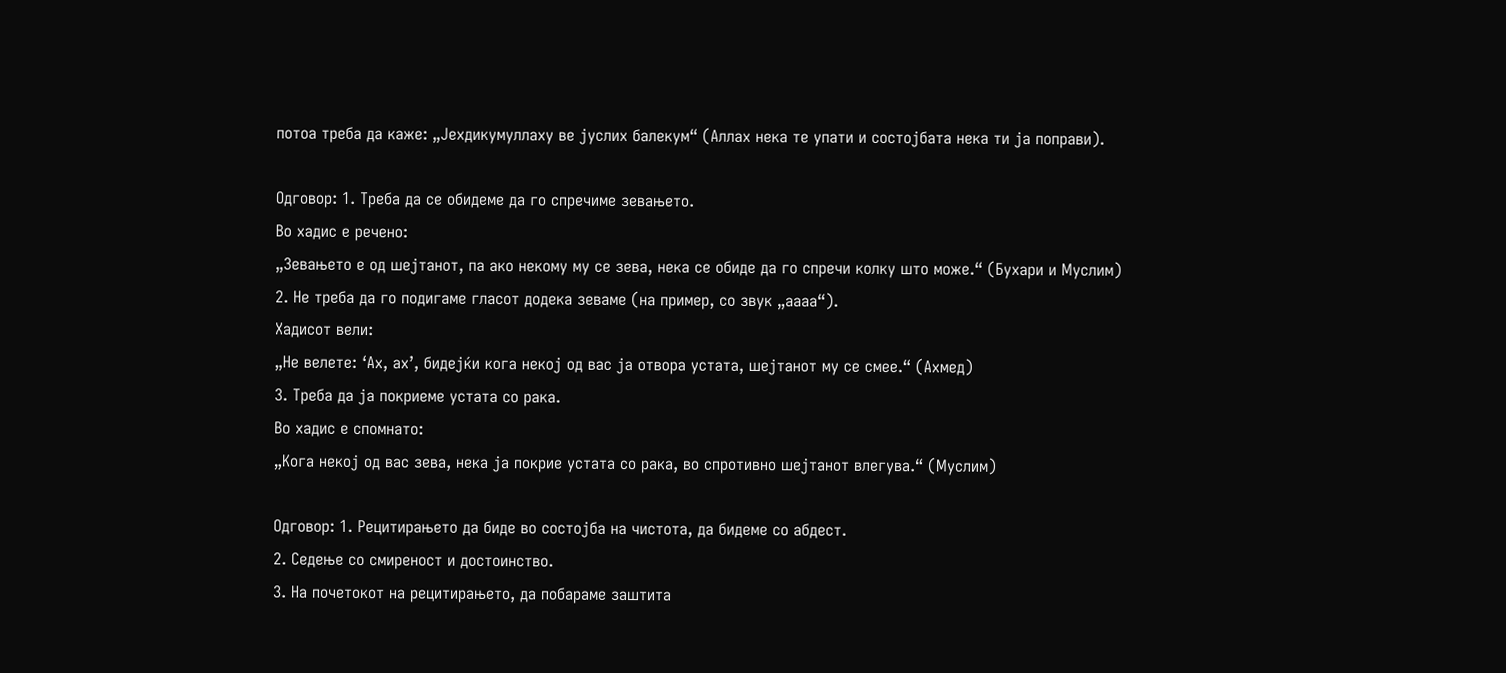потоа треба да каже: „Јехдикумуллаху ве јуслих балекум“ (Аллах нека те упати и состојбата нека ти ја поправи).

Одговор: 1. Треба да се обидеме да го спречиме зевањето.
Во хадис е речено:
„Зевањето е од шејтанот, па ако некому му се зева, нека се обиде да го спречи колку што може.“ (Бухари и Муслим)
2. Не треба да го подигаме гласот додека зеваме (на пример, со звук „аааа“).
Хадисот вели:
„Не велете: ‘Ах, ах’, бидејќи кога некој од вас ја отвора устата, шејтанот му се смее.“ (Ахмед)
3. Треба да ја покриеме устата со рака.
Во хадис е спомнато:
„Кога некој од вас зева, нека ја покрие устата со рака, во спротивно шејтанот влегува.“ (Муслим)

Одговор: 1. Рецитирањето да биде во состојба на чистота, да бидеме со абдест.
2. Седење со смиреност и достоинство.
3. На почетокот на рецитирањето, да побараме заштита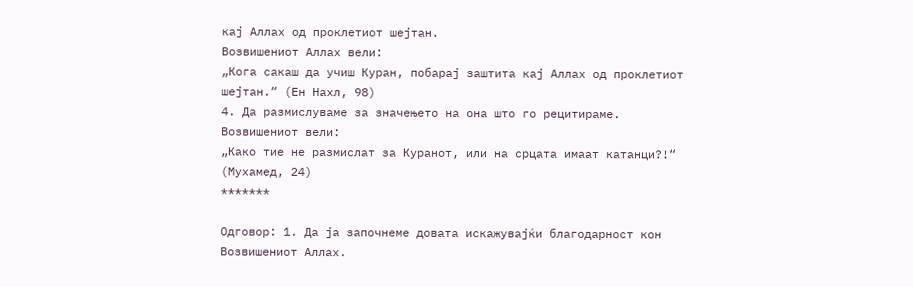кај Аллах од проклетиот шејтан.
Возвишениот Аллах вели:
„Кога сакаш да учиш Куран, побарај заштита кај Аллах од проклетиот шејтан.“ (Ен Нахл, 98)
4. Да размислуваме за значењето на она што го рецитираме.
Возвишениот вели:
„Како тие не размислат за Куранот, или на срцата имаат катанци?!“ (Мухамед, 24)
*******

Одговор: 1. Да ја започнеме довата искажувајќи благодарност кон Возвишениот Аллах.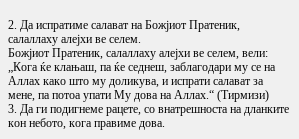2. Да испратиме салават на Божјиот Пратеник, салаллаху алејхи ве селем.
Божјиот Пратеник, салаллаху алејхи ве селем, вели: „Кога ќе клањаш, па ќе седнеш, заблагодари му се на Аллах како што му доликува, и испрати салават за мене, па потоа упати Му дова на Аллах.“ (Тирмизи)
3. Да ги подигнеме рацете, со внатрешноста на дланките кон небото, кога правиме дова.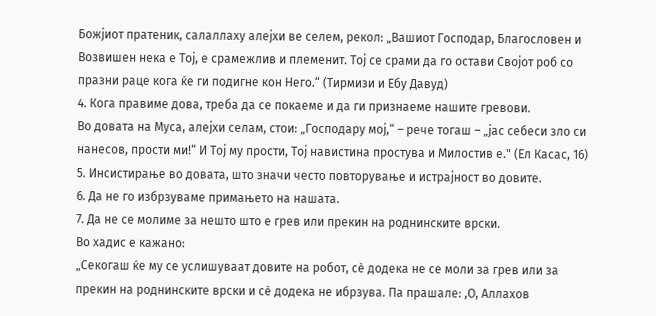Божјиот пратеник, салаллаху алејхи ве селем, рекол: „Вашиот Господар, Благословен и Возвишен нека е Тој, е срамежлив и племенит. Тој се срами да го остави Својот роб со празни раце кога ќе ги подигне кон Него.“ (Тирмизи и Ебу Давуд)
4. Кога правиме дова, треба да се покаеме и да ги признаеме нашите гревови.
Во довата на Муса, алејхи селам, стои: „Господару мој,“ – рече тогаш – „јас себеси зло си нанесов, прости ми!“ И Тој му прости, Тој навистина простува и Милостив е." (Ел Касас, 16)
5. Инсистирање во довата, што значи често повторување и истрајност во довите.
6. Да не го избрзуваме примањето на нашата.
7. Да не се молиме за нешто што е грев или прекин на роднинските врски.
Во хадис е кажано:
„Секогаш ќе му се услишуваат довите на робот, сè додека не се моли за грев или за прекин на роднинските врски и сè додека не ибрзува. Па прашале: ,О, Аллахов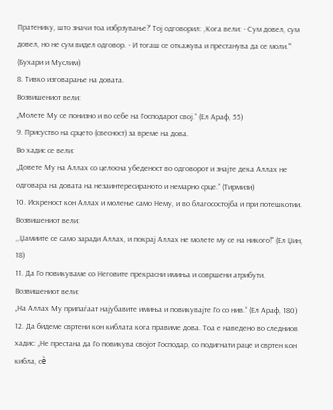Пратенику, што значи тоа избрзување?' Тој одговорил: ,Кога вели: - Сум довел, сум довел, но не сум видел одговор. - И тогаш се откажува и престанува да се моли.'“ (Бухари и Муслим)
8. Тивко изговарање на довата.
Возвишениот вели:
„Молете Му се понизно и во себе на Господарот свој.“ (Ел Араф, 55)
9. Присуство на срцето (свесност) за време на дова.
Во хадис се вели:
„Довете Му на Аллах со целосна убеденост во одговорот и знајте дека Аллах не одговара на довата на незаинтересираното и немарно срце.“ (Тирмизи)
10. Искреност кон Аллах и молење само Нему, и во благосостојба и при потешкотии.
Возвишениот вели:
,,Џамиите се само заради Аллах, и покрај Аллах не молете му се на никого!" (Ел Џин, 18)
11. Да Го повикуваме со Неговите прекрасни имиња и совршени атрибути.
Возвишениот вели:
„На Аллах Му припаѓаат најубавите имиња и повикувајте Го со нив.“ (Ел Араф, 180)
12. Да бидеме свртени кон киблата кога правиме дова. Тоа е наведено во следниов хадис: „Не престана да Го повикува својот Господар, со подигнати раце и свртен кон кибла, сè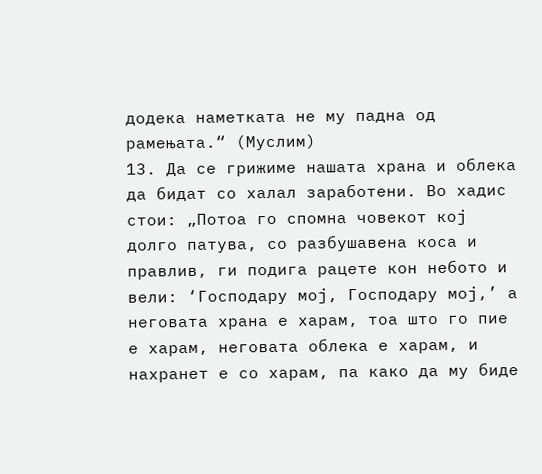додека наметката не му падна од рамењата.“ (Муслим)
13. Да се грижиме нашата храна и облека да бидат со халал заработени. Во хадис стои: „Потоа го спомна човекот кој долго патува, со разбушавена коса и правлив, ги подига рацете кон небото и вели: ‘Господару мој, Господару мој,’ а неговата храна е харам, тоа што го пие е харам, неговата облека е харам, и нахранет е со харам, па како да му биде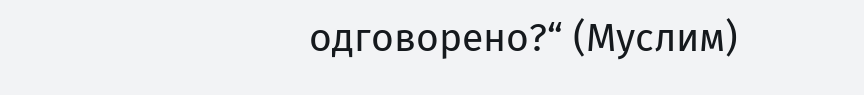одговорено?“ (Муслим)